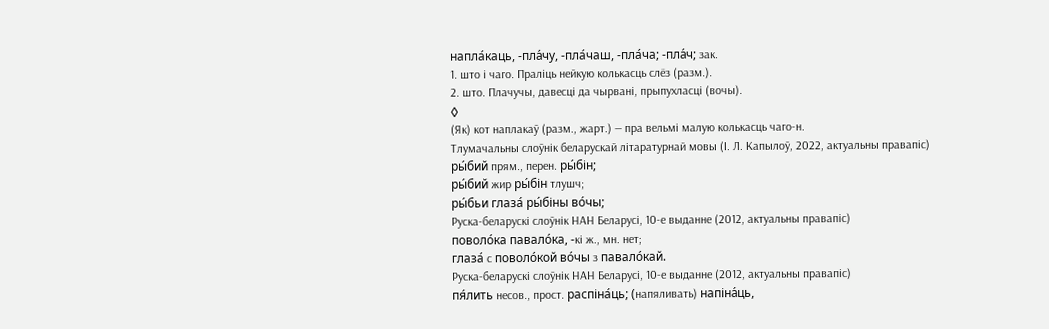напла́каць, -пла́чу, -пла́чаш, -пла́ча; -пла́ч; зак.
1. што і чаго. Праліць нейкую колькасць слёз (разм.).
2. што. Плачучы, давесці да чырвані, прыпухласці (вочы).
◊
(Як) кот наплакаў (разм., жарт.) — пра вельмі малую колькасць чаго-н.
Тлумачальны слоўнік беларускай літаратурнай мовы (І. Л. Капылоў, 2022, актуальны правапіс)
ры́бий прям., перен. ры́бін;
ры́бий жир ры́бін тлушч;
ры́бьи глаза́ ры́біны во́чы;
Руска-беларускі слоўнік НАН Беларусі, 10-е выданне (2012, актуальны правапіс)
поволо́ка павало́ка, -кі ж., мн. нет;
глаза́ с поволо́кой во́чы з павало́кай.
Руска-беларускі слоўнік НАН Беларусі, 10-е выданне (2012, актуальны правапіс)
пя́лить несов., прост. распіна́ць; (напяливать) напіна́ць,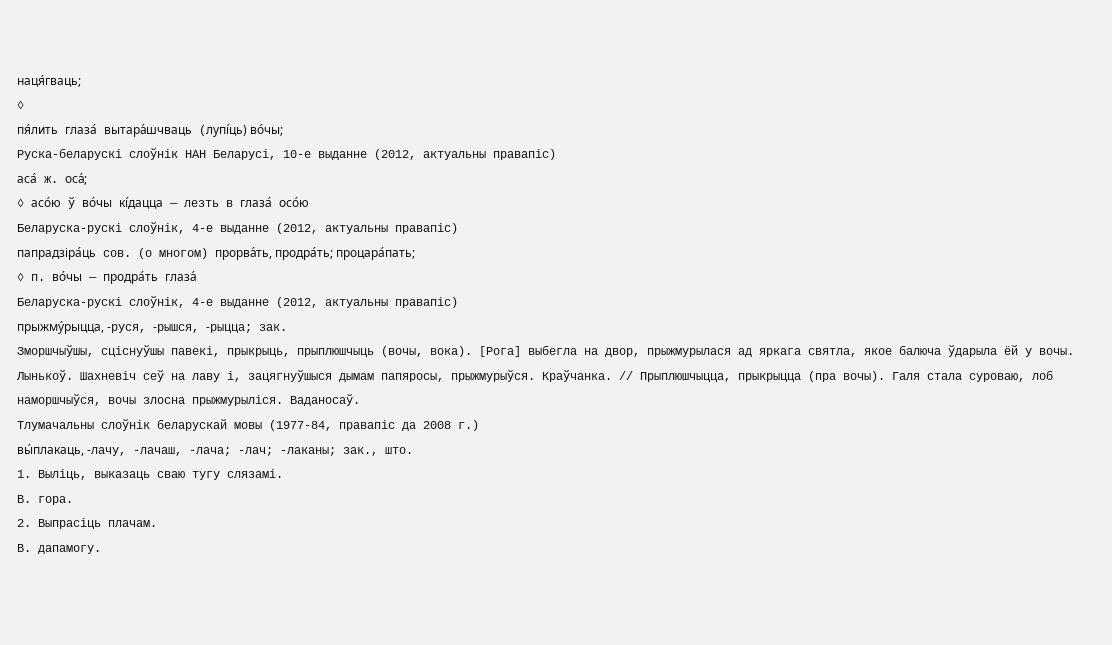наця́гваць;
◊
пя́лить глаза́ вытара́шчваць (лупі́ць) во́чы;
Руска-беларускі слоўнік НАН Беларусі, 10-е выданне (2012, актуальны правапіс)
аса́ ж. оса́;
◊ асо́ю ў во́чы кі́дацца — лезть в глаза́ осо́ю
Беларуска-рускі слоўнік, 4-е выданне (2012, актуальны правапіс)
папрадзіра́ць сов. (о многом) прорва́ть, продра́ть; процара́пать;
◊ п. во́чы — продра́ть глаза́
Беларуска-рускі слоўнік, 4-е выданне (2012, актуальны правапіс)
прыжму́рыцца, ‑руся, ‑рышся, ‑рыцца; зак.
Зморшчыўшы, сціснуўшы павекі, прыкрыць, прыплюшчыць (вочы, вока). [Рога] выбегла на двор, прыжмурылася ад яркага святла, якое балюча ўдарыла ёй у вочы. Лынькоў. Шахневіч сеў на лаву і, зацягнуўшыся дымам папяросы, прыжмурыўся. Краўчанка. // Прыплюшчыцца, прыкрыцца (пра вочы). Галя стала суроваю, лоб наморшчыўся, вочы злосна прыжмурыліся. Ваданосаў.
Тлумачальны слоўнік беларускай мовы (1977-84, правапіс да 2008 г.)
вы́плакаць, -лачу, -лачаш, -лача; -лач; -лаканы; зак., што.
1. Выліць, выказаць сваю тугу слязамі.
В. гора.
2. Выпрасіць плачам.
В. дапамогу.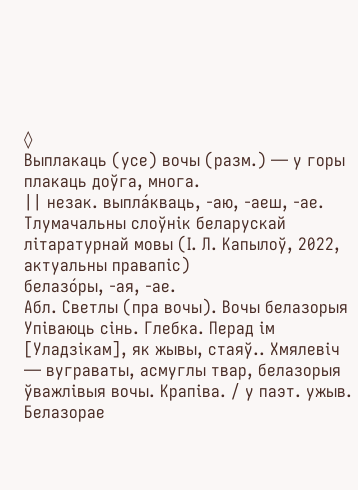◊
Выплакаць (усе) вочы (разм.) — у горы плакаць доўга, многа.
|| незак. выпла́кваць, -аю, -аеш, -ае.
Тлумачальны слоўнік беларускай літаратурнай мовы (І. Л. Капылоў, 2022, актуальны правапіс)
белазо́ры, ‑ая, ‑ае.
Абл. Светлы (пра вочы). Вочы белазорыя Упіваюць сінь. Глебка. Перад ім [Уладзікам], як жывы, стаяў.. Хмялевіч — вуграваты, асмуглы твар, белазорыя ўважлівыя вочы. Крапіва. / у паэт. ужыв. Белазорае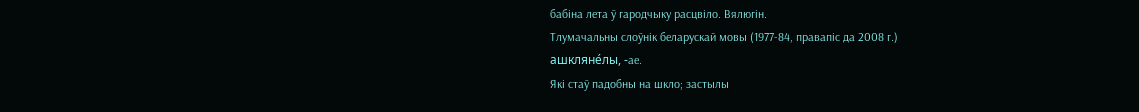бабіна лета ў гародчыку расцвіло. Вялюгін.
Тлумачальны слоўнік беларускай мовы (1977-84, правапіс да 2008 г.)
ашкляне́лы, ‑ае.
Які стаў падобны на шкло; застылы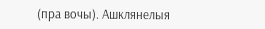(пра вочы). Ашклянелыя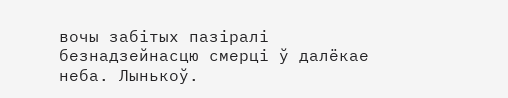вочы забітых пазіралі безнадзейнасцю смерці ў далёкае неба. Лынькоў.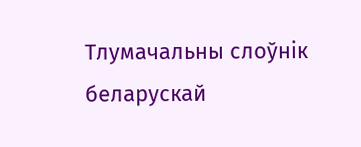Тлумачальны слоўнік беларускай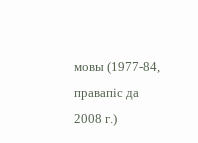мовы (1977-84, правапіс да 2008 г.)